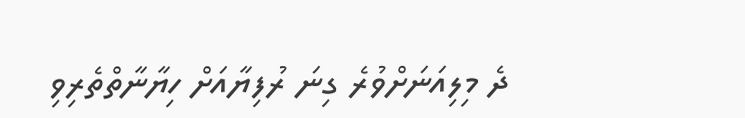ދެ މިލިއަނަށްވުރެ ގިނަ ރުފިޔާއަށް ހިޔާނާތްތެރިވި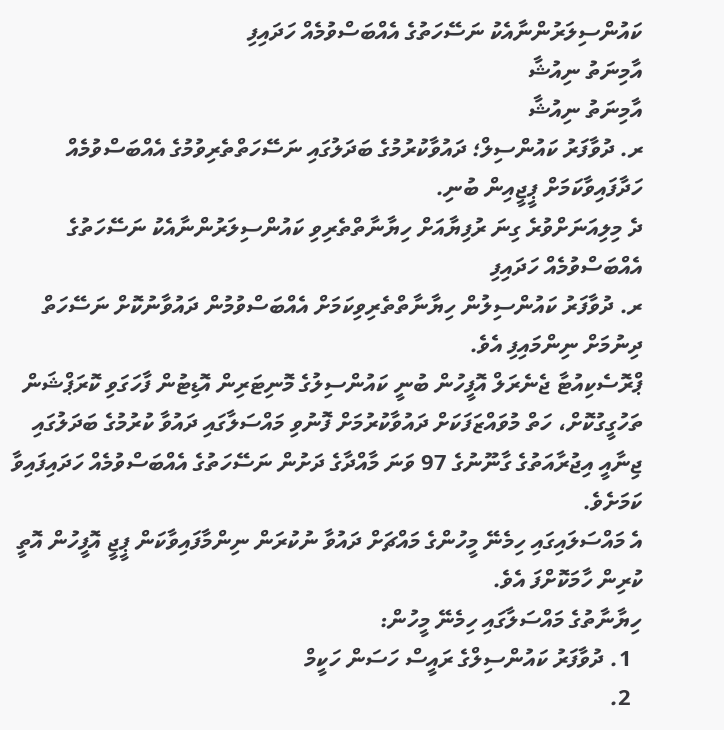ކައުންސިލަރުންނާއެކު ނަސޭހަތުގެ އެއްބަސްވުމެއް ހަދައިފި
އާމިނަތު ނިއުޝާ
އާމިނަތު ނިއުޝާ
ރ. ދުވާފަރު ކައުންސިލް؛ ދައުވާކުރުމުގެ ބަދަލުގައި ނަސޭހަތްތެރިވުމުގެ އެއްބަސްވުމެއް ހަދާފައިވާކަމަށް ޕީޖީއިން ބުނި.
ދެ މިލިއަނަށްވުރެ ގިނަ ރުފިޔާއަށް ހިޔާނާތްތެރިވި ކައުންސިލަރުންނާއެކު ނަސޭހަތުގެ އެއްބަސްވުމެއް ހަދައިފި
ރ. ދުވާފަރު ކައުންސިލުން ހިޔާނާތްތެރިވިކަމަށް އެއްބަސްވުމުން ދައުވާނުކޮށް ނަސޭހަތް ދިނުމަށް ނިންމައިފި އެވެ.
ޕްރޮސެކިއުޓާ ޖެނެރަލް އޮފީހުން ބުނީ ކައުންސިލުގެ މޮނިޓަރިން އޮޑިޓުން ފާހަގަވި ކޮރަޕްޝަން ތަހުގީގުކޮށް، ހަތް މުވައްޒަފަކަށް ދައުވާކުރުމަށް ފޮނުވި މައްސަލާގައި ދައުވާ ކުރުމުގެ ބަދަލުގައި ޖިނާއީ އިޖުރާއަތުގެ ގާނޫނުގެ 97 ވަނަ މާއްދާގެ ދަށުން ނަސޭހަތުގެ އެއްބަސްވުމެއް ހަދައިފައިވާ ކަމަށެވެ.
އެ މައްސަލައިގައި ހިމެނޭ މީހުންގެ މައްޗަށް ދައުވާ ނުކުރަން ނިންމާފައިވާކަން ޕީޖީ އޮފީހުން އޮތީ ކުރިން ހާމަކޮށްފަ އެވެ.
ހިޔާނާތުގެ މައްސަލާގައި ހިމެނޭ މީހުން:
  1. ދުވާފަރު ކައުންސިލްގެ ރައީސް ހަސަން ހަކީމް
  2.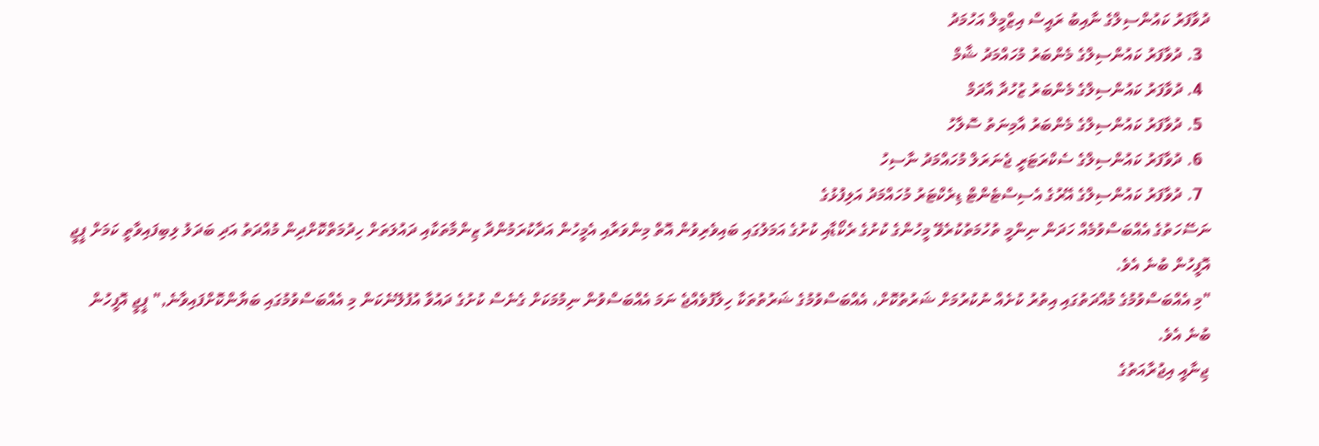ދުވާފަރު ކައުންސިލްގެ ނާއިބު ރައީސް އިޒްމީލް އަހުމަދު
  3. ދުވާފަރު ކައުންސިލްގެ މެންބަރު މުހައްމަދު ޝާމް
  4. ދުވާފަރު ކައުންސިލްގެ މެންބަރު ޒުހުދާ އާދަމް
  5. ދުވާފަރު ކައުންސިލްގެ މެންބަރު އާމިނަތު ސޮލާހު
  6. ދުވާފަރު ކައުންސިލްގެ ސެކްރަޓަރީ ޖެނަރަލް މުހައްމަދު ނާސިހު
  7. ދުވާފަރު ކައުންސިލްގެ އޭރުގެ އެސިސްޓެންޓް ޑިރެކްޓަރު މުހައްމަދު އަލިފުޅުގެ
ނަސޭހަތުގެ އެއްބަސްވުމެއް ހަދަން ނިންމީ ތުހުމަތުކުރެވޭ މީހުންގެ ކުށުގެ ރެކޯޑާއި ކުށުގެ އަމަލުގައި ބައިވެރިވުން އޮތް މިންވަރާއި އެމީހުން އަދާކުރަމުންދާ ޒިންމާތަކާއި ދައުލަތަށް ހިދުމަތްކޮށްދިން މުއްދަތު އަދި ބަދަލު ލިބިފައިވާތީ ކަމަށް ޕީޖީ އޮފީހުން ބުނެ އެވެ.
"މި އެއްބަސްވުމުގެ މުއްދަތުގައި އިތުރު ކުށެއް ނުކުރުމަށް ޝަރުތުކޮށް، އެއްބަސްވުމުގެ ޝަރުތުތަކާ ހިލާފުވެއްޖެ ނަމަ އެއްބަސްވުން ނިމުމަކަށް ގެނެސް ކުށުގެ ދައުވާ އުފުލޭނެކަން މި އެއްބަސްވުމުގައި ބަޔާންކޮށްފައިވާނެ," ޕީޖީ އޮފީހުން ބުނެ އެވެ.
ޖިނާއީ އިޖުރާއަތުގެ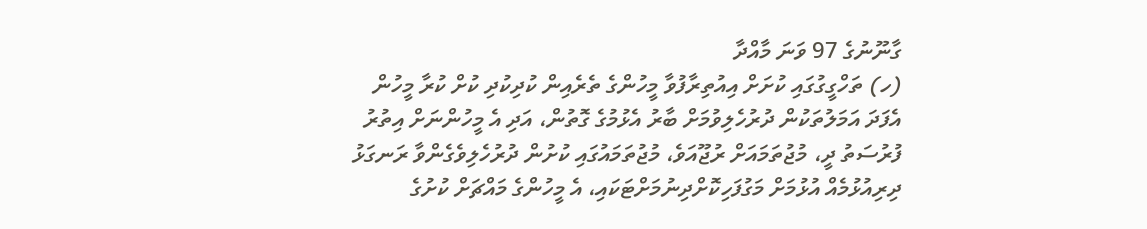ގާނޫނުގެ 97 ވަނަ މާއްދާ
(ހ) ތަހްގީގުގައި ކުށަށް އިއުތިރާފުވާ މީހުންގެ ތެރެއިން ކުދިކުދި ކުށް ކުރާ މީހުން އެފަދަ އަމަލުތަކުން ދުރުހެލިވުމަށް ބާރު އެޅުމުގެ ގޮތުން، އަދި އެ މީހުންނަށް އިތުރު ފުރުސަތު ދީ، މުޖުތަމައަށް ރުޖޫއަވެ، މުޖުތަމައުގައި ކުށުން ދުރުހެލިވެގެންވާ ރަނގަޅު ދިރިއުޅުމެއް އުޅުމަށް މަގުފަހިކޮށްދިނުމަށްޓަކައި، އެ މީހުންގެ މައްޗަށް ކުށުގެ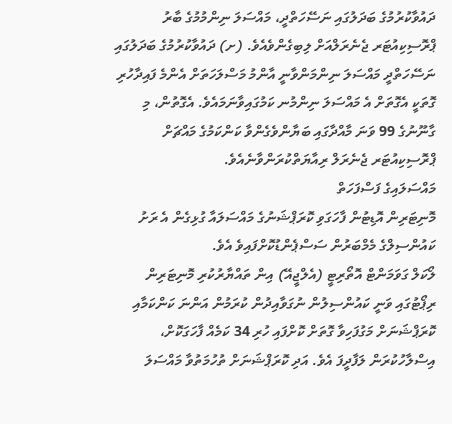ދައުވާކުރުމުގެ ބަދަލުގައި ނަސޭހަތްދީ، މައްސަލަ ނިންމުމުގެ ބާރު ޕްރޮސިކިއުޓަރ ޖެނެރަލްއަށް ލިބިގެންވެއެވެ. (ށ) ދައުވާކުރުމުގެ ބަދަލުގައި ނަސޭހަތްދީ މައްސަލަ ނިންމަންވާނީ އާންމު މަސްލަހަތަށް އެންމެ ފައިދާހުރި ގޮތަކީ އެގޮތަށް އެ މައްސަލަ ނިންމުނ ކަމުގައިވާނަމައެވެ. އެގޮތުން، މި ގާނޫނުގެ 99 ވަނަ މާއްދާގައި ބަޔާންވެގެންވާ ކަންކަމުގެ މައްޗަށް ޕްރޮސިކިއުޓަރ ޖެނެރަލް ރިއާޔަތްކުރަންވާނެއެވެ.
މައްސަލައިގެ ފަސްފަހަތް
މޮނިޓަރިން އޮޑިޓުން ފާހަގަވި ކޮރަޕްޝަނުގެ މައްސަލައާ ގުޅިގެން އެ ރަށު ކައުންސިލްގެ މެމްބަރުން ސަސްޕެންޑުކޮށްފައިވެ އެވެ.
ލޯކަލް ގަވަމަންޓް އޮތޯރިޓީ (އެލްޖީއޭ) އިން ތައްޔާރުކުރި މޮނިޓަރިން ރިޕޯޓުގައި ވަނީ ކައުންސިލުން ނުގަވާއިދުން ކުރަމުން އަންނަ ކަންކަމާއި ކޮރަޕްޝަނަށް މަގުފަހިވާ ގޮތަށް ކޮށްފައި ހުރި 34 ކަމެއް ފާހަގަކޮށް، އިސްލާހުކުރަން ލަފާދީފަ އެވެ. އަދި ކޮރަޕްޝަނަށް ތުހުމަތުވާ މައްސަލަ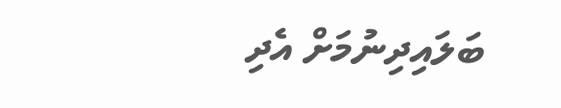ބަލައިދިނުމަށް އެދި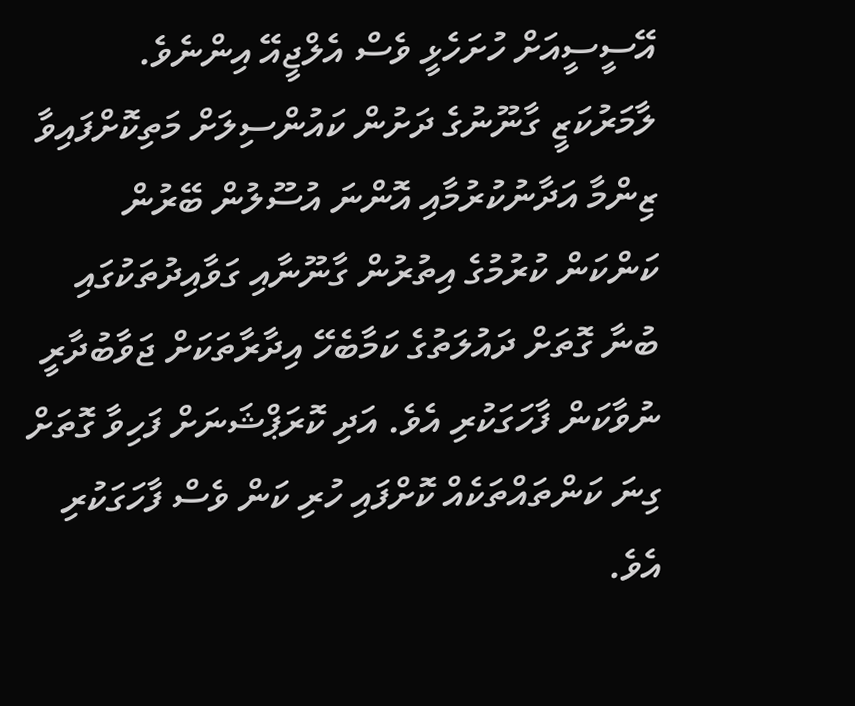އޭސީސީއަށް ހުށަހެޅީ ވެސް އެލްޖީއޭ އިންނެވެ.
ލާމަރުކަޒީ ގާނޫނުގެ ދަށުން ކައުންސިލަށް މަތިކޮށްފައިވާ ޒިންމާ އަދާނުކުރުމާއި އޮންނަ އުސޫލުން ބޭރުން ކަންކަން ކުރުމުގެ އިތުރުން ގާނޫނާއި ގަވާއިދުތަކުގައި ބުނާ ގޮތަށް ދައުލަތުގެ ކަމާބެހޭ އިދާރާތަކަށް ޖަވާބުދާރީ ނުވާކަން ފާހަގަކުރި އެވެ. އަދި ކޮރަޕްޝަނަށް ފަހިވާ ގޮތަށް ގިނަ ކަންތައްތަކެއް ކޮށްފައި ހުރި ކަން ވެސް ފާހަގަކުރި އެވެ.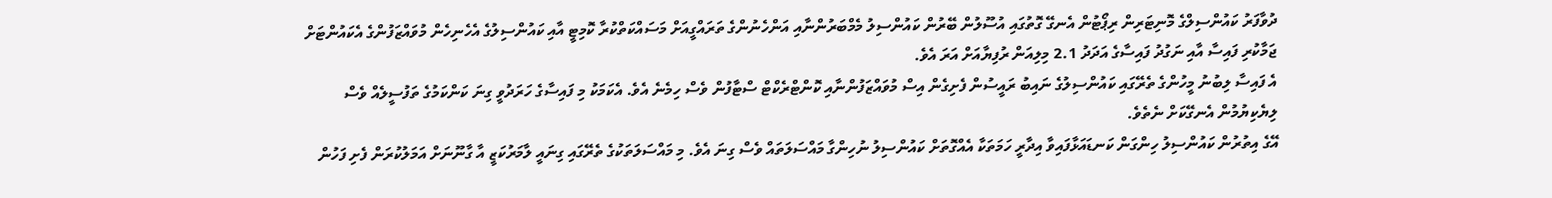ދުވާފަރު ކައުންސިލްގެ މޮނިޓަރިން ރިޕޯޓުން އެނގޭ ގޮތުގައި އުސޫލުން ބޭރުން ކައުންސިލު މެމްބަރުންނާއި އަންހެނުންގެ ތަރައްގީއަށް މަސައްކަތްކުރާ ކޮމިޓީ އާއި ކައުންސިލުގެ އެހެނިހެން މުވައްޒަފުންގެ އެކައުންޓަށް ޖަމާކުރި ފައިސާ އާއި ނަގުދު ފައިސާގެ އަދަދު 2.1 މިލިއަން ރުފިޔާއަށް އަރަ އެވެ.
އެ ފައިސާ ލިބުނު މީހުންގެ ތެރޭގައި ކައުންސިލުގެ ނައިބު ރައީސުން ފެށިގެން އިސް މުވައްޒަފުންނާއި ކޮންޓްރެކްޓް ސްޓާފުން ވެސް ހިމެނެ އެވެ. އެކަމަކު މި ފައިސާގެ ހަރަދުވީ ގިނަ ކަންކަމުގެ ތަފުސީލެއް ވެސް ލިޔެކިޔުމުން އެނގޭކަށް ނެތެވެ.
އޭގެ އިތުރުން ކައުންސިލު ހިންގަން ކަނޑައަޅާފައިވާ އިދާރީ ހަމަތަކާ އެއްގޮތަށް ކައުންސިލު ނުހިންގާ މައްސަލަތައް ވެސް ގިނަ އެވެ. މި މައްސަލަތަކުގެ ތެރޭގައި ގިނައީ ލާމަރުކަޒީ އާ ގާނޫނަށް އަމަލުކުރަން ފެށި ފަހުން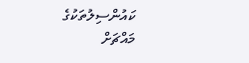ކައުންސިލުތަކުގެ މައްޗަށް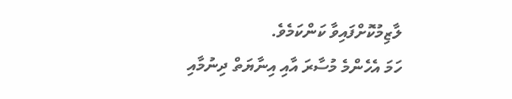ލާޒިމުކޮށްފައިވާ ކަންކަމެވެ.
ހަމަ އެހެންމެ މުސާރަ އާއި އިނާޔަތް ދިނުމާއި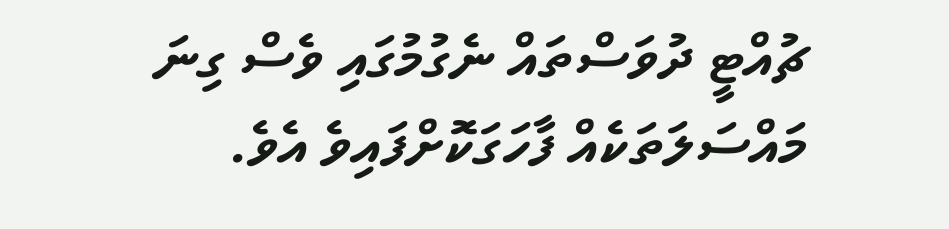ޗުއްޓީ ދުވަސްތައް ނެގުމުގައި ވެސް ގިނަ މައްސަލަތަކެއް ފާހަގަކޮށްފައިވެ އެވެ.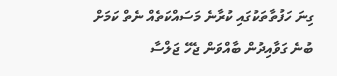ގިނަ ހަފުތާތަކުގައި ކުރާނެ މަސައްކަތެއް ނެތް ކަމަށް ބުނެ ގަވާއިދުން ބާއްވަން ޖެހޭ ޖަލްސާ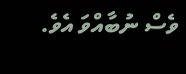ވެސް ނުބާއްވަ އެވެ.